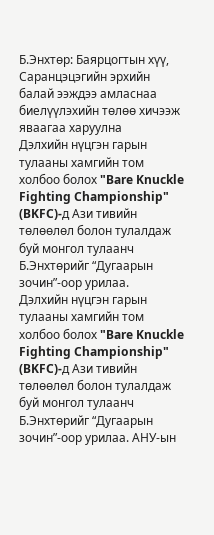Б.Энхтөр: Баярцогтын хүү, Саранцэцэгийн эрхийн балай ээждээ амласнаа биелүүлэхийн төлөө хичээж яваагаа харуулна
Дэлхийн нүцгэн гарын тулааны хамгийн том холбоо болох "Bare Knuckle Fighting Championship" (BKFC)-д Ази тивийн төлөөлөл болон тулалдаж буй монгол тулаанч Б.Энхтөрийг “Дугаарын зочин”-оор урилаа.
Дэлхийн нүцгэн гарын тулааны хамгийн том холбоо болох "Bare Knuckle Fighting Championship" (BKFC)-д Ази тивийн төлөөлөл болон тулалдаж буй монгол тулаанч Б.Энхтөрийг “Дугаарын зочин”-оор урилаа. АНУ-ын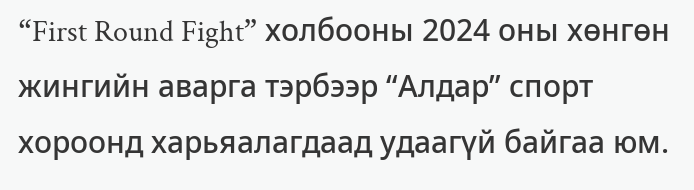“First Round Fight” холбооны 2024 оны хөнгөн жингийн аварга тэрбээр “Алдар” спорт хороонд харьяалагдаад удаагүй байгаа юм.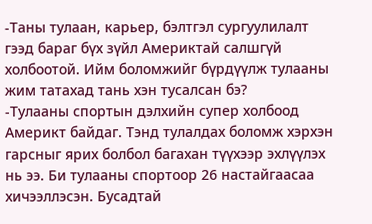-Таны тулаан, карьер, бэлтгэл сургуулилалт гээд бараг бүх зүйл Америктай салшгүй холбоотой. Ийм боломжийг бүрдүүлж тулааны жим татахад тань хэн тусалсан бэ?
-Тулааны спортын дэлхийн супер холбоод Америкт байдаг. Тэнд тулалдах боломж хэрхэн гарсныг ярих болбол багахан түүхээр эхлүүлэх нь ээ. Би тулааны спортоор 26 настайгаасаа хичээллэсэн. Бусадтай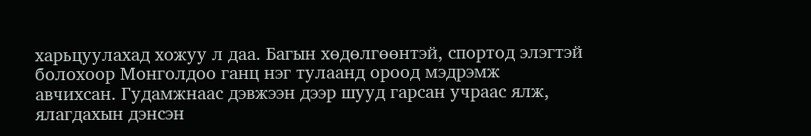харьцуулахад хожуу л даа. Багын хөдөлгөөнтэй, спортод элэгтэй болохоор Монголдоо ганц нэг тулаанд ороод мэдрэмж авчихсан. Гудамжнаас дэвжээн дээр шууд гарсан учраас ялж, ялагдахын дэнсэн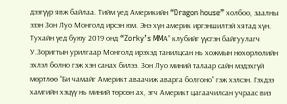дээгүүр явж байлаа. Тийм үед Америкийн “Dragon house” холбоо, заалны эзэн Зон Луо Монголд ирсэн юм. Энэ хүн америк иргэншилтэй хятад хүн. Тухайн үед буюу 2019 онд “Zorky’s MMА” клубийг үүсгэн байгуулагч У.Зоригтын урилгаар Монголд ирэхэд танилцсан нь хожмын нөхөрлөлийн эхлэл болно гэж хэн санах билээ. Зон Луо миний талаар сайн мэдэхгүй мөртлөө “Би чамайг Америкт аваачиж аварга болгоно” гэж хэлсэн. Гэхдээ хамгийн хэцүү нь миний төрсөн ах, эгч Америкт цагаачилсан учраас виз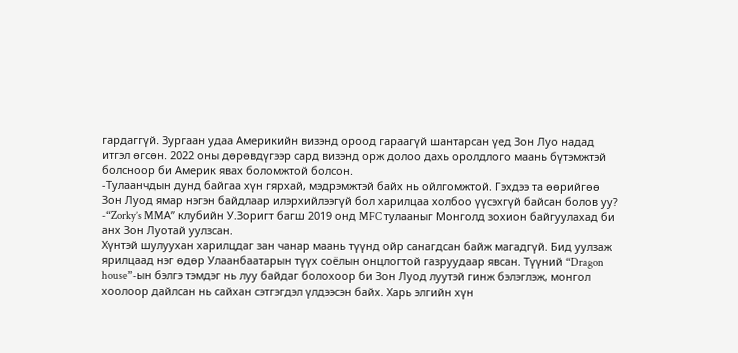гардаггүй. Зургаан удаа Америкийн визэнд ороод гараагүй шантарсан үед Зон Луо надад итгэл өгсөн. 2022 оны дөрөвдүгээр сард визэнд орж долоо дахь оролдлого маань бүтэмжтэй болсноор би Америк явах боломжтой болсон.
-Тулаанчдын дунд байгаа хүн гярхай, мэдрэмжтэй байх нь ойлгомжтой. Гэхдээ та өөрийгөө Зон Луод ямар нэгэн байдлаар илэрхийлээгүй бол харилцаа холбоо үүсэхгүй байсан болов уу?
-“Zorky’s MMА” клубийн У.Зоригт багш 2019 онд MFC тулааныг Монголд зохион байгуулахад би анх Зон Луотай уулзсан.
Хүнтэй шулуухан харилцдаг зан чанар маань түүнд ойр санагдсан байж магадгүй. Бид уулзаж ярилцаад нэг өдөр Улаанбаатарын түүх соёлын онцлогтой газруудаар явсан. Түүний “Dragon house”-ын бэлгэ тэмдэг нь луу байдаг болохоор би Зон Луод луутэй гинж бэлэглэж, монгол хоолоор дайлсан нь сайхан сэтгэгдэл үлдээсэн байх. Харь элгийн хүн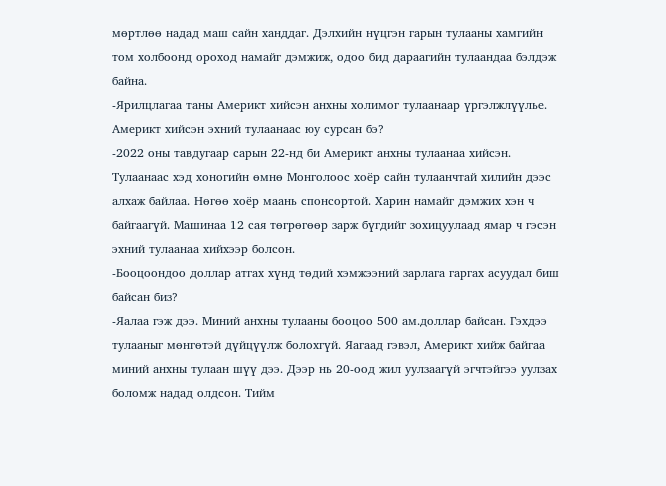мөртлөө надад маш сайн ханддаг. Дэлхийн нүцгэн гарын тулааны хамгийн том холбоонд ороход намайг дэмжиж, одоо бид дараагийн тулаандаа бэлдэж байна.
-Ярилцлагаа таны Америкт хийсэн анхны холимог тулаанаар үргэлжлүүлье. Америкт хийсэн эхний тулаанаас юу сурсан бэ?
-2022 оны тавдугаар сарын 22-нд би Америкт анхны тулаанаа хийсэн. Тулаанаас хэд хоногийн өмнө Монголоос хоёр сайн тулаанчтай хилийн дээс алхаж байлаа. Нөгөө хоёр маань спонсортой. Харин намайг дэмжих хэн ч байгаагүй. Машинаа 12 сая төгрөгөөр зарж бүгдийг зохицуулаад ямар ч гэсэн эхний тулаанаа хийхээр болсон.
-Бооцоондоо доллар атгах хүнд төдий хэмжээний зарлага гаргах асуудал биш байсан биз?
-Яалаа гэж дээ. Миний анхны тулааны бооцоо 500 ам.доллар байсан. Гэхдээ тулааныг мөнгөтэй дүйцүүлж болохгүй. Яагаад гэвэл, Америкт хийж байгаа миний анхны тулаан шүү дээ. Дээр нь 20-оод жил уулзаагүй эгчтэйгээ уулзах боломж надад олдсон. Тийм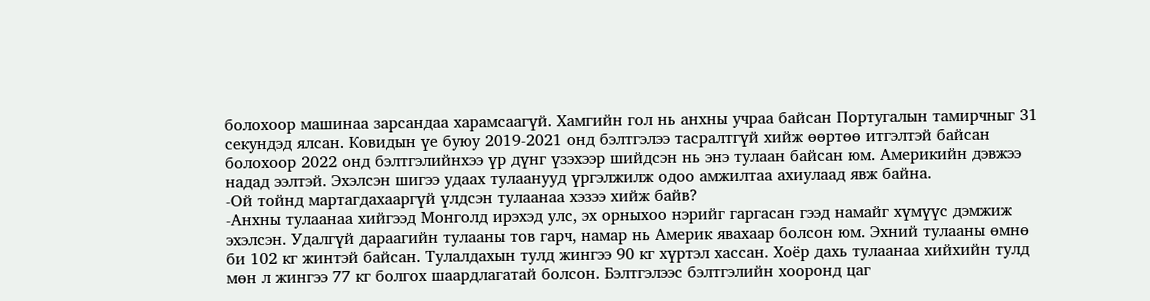болохоор машинаа зарсандаа харамсаагүй. Хамгийн гол нь анхны учраа байсан Португалын тамирчныг 31 секундэд ялсан. Ковидын үе буюу 2019-2021 онд бэлтгэлээ тасралтгүй хийж өөртөө итгэлтэй байсан болохоор 2022 онд бэлтгэлийнхээ үр дүнг үзэхээр шийдсэн нь энэ тулаан байсан юм. Америкийн дэвжээ надад ээлтэй. Эхэлсэн шигээ удаах тулаанууд үргэлжилж одоо амжилтаа ахиулаад явж байна.
-Ой тойнд мартагдахааргүй үлдсэн тулаанаа хэзээ хийж байв?
-Анхны тулаанаа хийгээд Монголд ирэхэд улс, эх орныхоо нэрийг гаргасан гээд намайг хүмүүс дэмжиж эхэлсэн. Удалгүй дараагийн тулааны тов гарч, намар нь Америк явахаар болсон юм. Эхний тулааны өмнө би 102 кг жинтэй байсан. Тулалдахын тулд жингээ 90 кг хүртэл хассан. Хоёр дахь тулаанаа хийхийн тулд мөн л жингээ 77 кг болгох шаардлагатай болсон. Бэлтгэлээс бэлтгэлийн хооронд цаг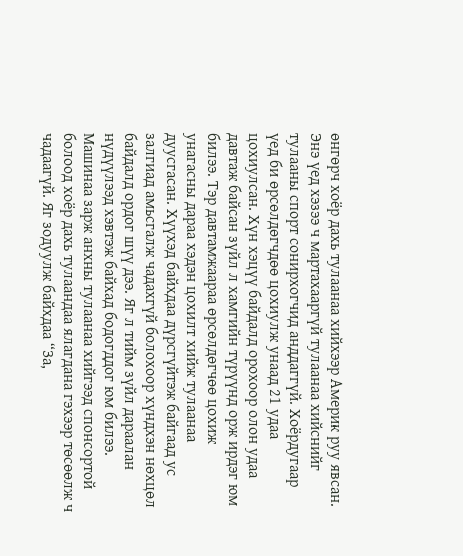өнгөрч хоёр дахь тулаанаа хийхээр Америк руу явсан. Энэ үед хэзээ ч мартахааргүй тулаанаа хийснийг тулааны спорт сонирхогчид анддаггүй. Хоёрдугаар үед би өрсөлдөгчдөө цохиулж унаад 21 удаа цохиулсан. Хүн хэцүү байдалд орохоор олон удаа давтаж байсан зүйл л хамгийн түрүүнд орж ирдэг юм билээ. Тэр давтамжаараа өрсөлдөгчөө цохиж унагасны дараа хэдэн цохилт хийж тулаанаа дуусгасан. Хүүхэд байхдаа дүрсгүйтэж байгаад ус залгиад амьсгалж чадахгүй болохоор хүндхэн нөхцөл байдалд ордог шүү дээ. Яг л тийм зүйл дараалан нүдүүлээд хэвтэж байхад бодогддог юм билээ. Машинаа зарж анхны тулаанаа хийгээд спонсортой болоод хоёр дахь тулаандаа ялагдана гэхээр төсөөлж ч чадаагүй. Яг зодуулж байхдаа “За,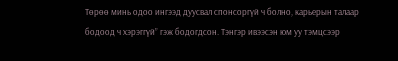Төрөө минь одоо ингээд дуусвал спонсоргүй ч болно, карьерын талаар бодоод ч хэрэггүй” гэж бодогдсон. Тэнгэр ивээсэн юм уу тэмцсээр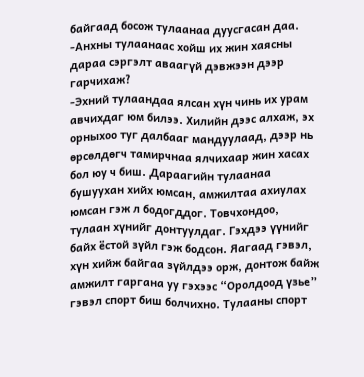байгаад босож тулаанаа дуусгасан даа.
-Анхны тулаанаас хойш их жин хаясны дараа сэргэлт аваагүй дэвжээн дээр гарчихаж?
-Эхний тулаандаа ялсан хүн чинь их урам авчихдаг юм билээ. Хилийн дээс алхаж, эх орныхоо туг далбааг мандуулаад, дээр нь өрсөлдөгч тамирчнаа ялчихаар жин хасах бол юу ч биш. Дараагийн тулаанаа бушуухан хийх юмсан, амжилтаа ахиулах юмсан гэж л бодогддог. Товчхондоо, тулаан хүнийг донтуулдаг. Гэхдээ үүнийг байх ёстой зүйл гэж бодсон. Яагаад гэвэл, хүн хийж байгаа зүйлдээ орж, донтож байж амжилт гаргана уу гэхээс “Оролдоод үзье” гэвэл спорт биш болчихно. Тулааны спорт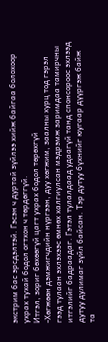экстрим бас эрсдэлтэй. Гэсэн ч дуртай зүйлээ хийж байгаа болохоор ухрах тухай бодол огтхон ч төрдөггүй.
Итгэл, зориг бөхөөгүй цагт ухрах бодол төрөхгүй
-Хөгжөөн дэмжигчдийн нүргээн, дуу хөгжим, заалны хурц тод гэрэл гээд тулаан эхлэхээс өмнөх халгиулсан мэдрэмж заримдаа тамирчны итгэлийг бадраадаг. Гэтэл тулалдаад удаагүй танд спонсороос эхлээд дутуу дулимаг зүйл байсан. Тэр дутуу бүхнийг юугаар дүүргэж байж та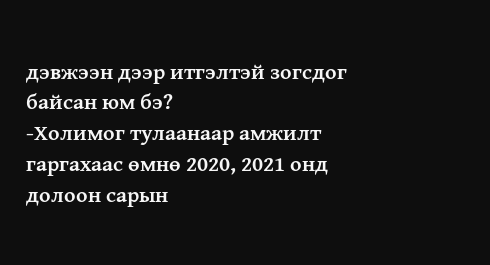дэвжээн дээр итгэлтэй зогсдог байсан юм бэ?
-Холимог тулаанаар амжилт гаргахаас өмнө 2020, 2021 онд долоон сарын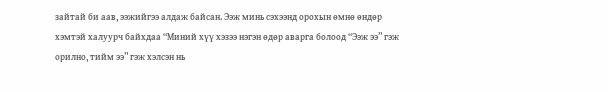зайтай би аав, ээжийгээ алдаж байсан. Ээж минь сэхээнд орохын өмнө өндөр хэмтэй халуурч байхдаа “Миний хүү хэзээ нэгэн өдөр аварга болоод “Ээж ээ” гэж орилно, тийм ээ” гэж хэлсэн нь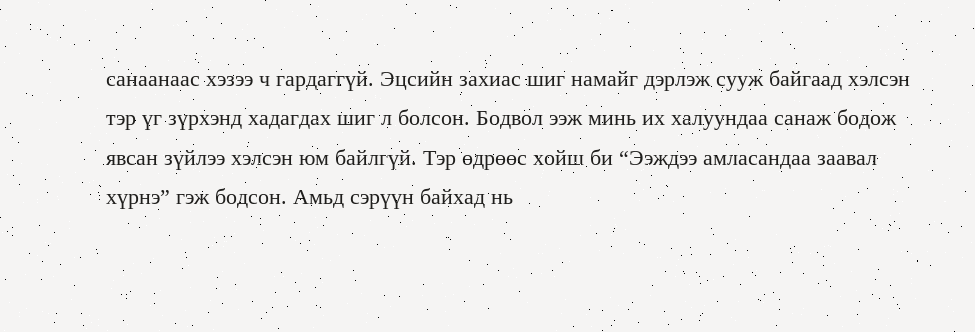санаанаас хэзээ ч гардаггүй. Эцсийн захиас шиг намайг дэрлэж сууж байгаад хэлсэн тэр үг зүрхэнд хадагдах шиг л болсон. Бодвол ээж минь их халуундаа санаж бодож явсан зүйлээ хэлсэн юм байлгүй. Тэр өдрөөс хойш би “Ээждээ амласандаа заавал хүрнэ” гэж бодсон. Амьд сэрүүн байхад нь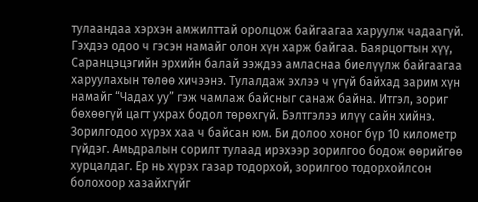тулаандаа хэрхэн амжилттай оролцож байгаагаа харуулж чадаагүй. Гэхдээ одоо ч гэсэн намайг олон хүн харж байгаа. Баярцогтын хүү, Саранцэцэгийн эрхийн балай ээждээ амласнаа биелүүлж байгаагаа харуулахын төлөө хичээнэ. Тулалдаж эхлээ ч үгүй байхад зарим хүн намайг “Чадах уу” гэж чамлаж байсныг санаж байна. Итгэл, зориг бөхөөгүй цагт ухрах бодол төрөхгүй. Бэлтгэлээ илүү сайн хийнэ. Зорилгодоо хүрэх хаа ч байсан юм. Би долоо хоног бүр 10 километр гүйдэг. Амьдралын сорилт тулаад ирэхээр зорилгоо бодож өөрийгөө хурцалдаг. Ер нь хүрэх газар тодорхой, зорилгоо тодорхойлсон болохоор хазайхгүйг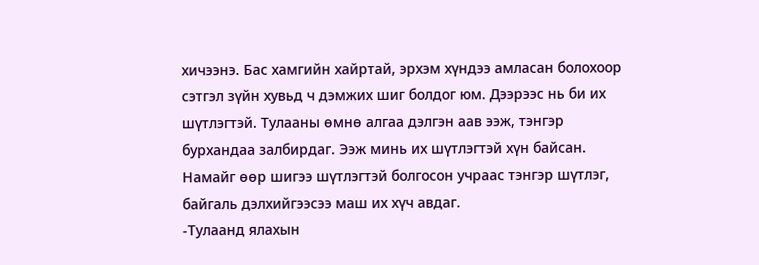хичээнэ. Бас хамгийн хайртай, эрхэм хүндээ амласан болохоор сэтгэл зүйн хувьд ч дэмжих шиг болдог юм. Дээрээс нь би их шүтлэгтэй. Тулааны өмнө алгаа дэлгэн аав ээж, тэнгэр бурхандаа залбирдаг. Ээж минь их шүтлэгтэй хүн байсан. Намайг өөр шигээ шүтлэгтэй болгосон учраас тэнгэр шүтлэг, байгаль дэлхийгээсээ маш их хүч авдаг.
-Тулаанд ялахын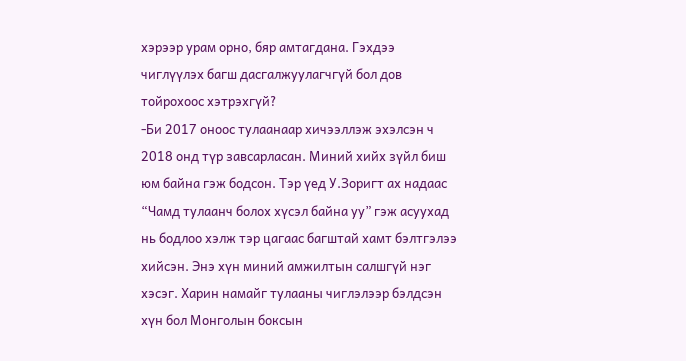хэрээр урам орно, бяр амтагдана. Гэхдээ чиглүүлэх багш дасгалжуулагчгүй бол дов тойрохоос хэтрэхгүй?
-Би 2017 оноос тулаанаар хичээллэж эхэлсэн ч 2018 онд түр завсарласан. Миний хийх зүйл биш юм байна гэж бодсон. Тэр үед У.Зоригт ах надаас “Чамд тулаанч болох хүсэл байна уу” гэж асуухад нь бодлоо хэлж тэр цагаас багштай хамт бэлтгэлээ хийсэн. Энэ хүн миний амжилтын салшгүй нэг хэсэг. Харин намайг тулааны чиглэлээр бэлдсэн хүн бол Монголын боксын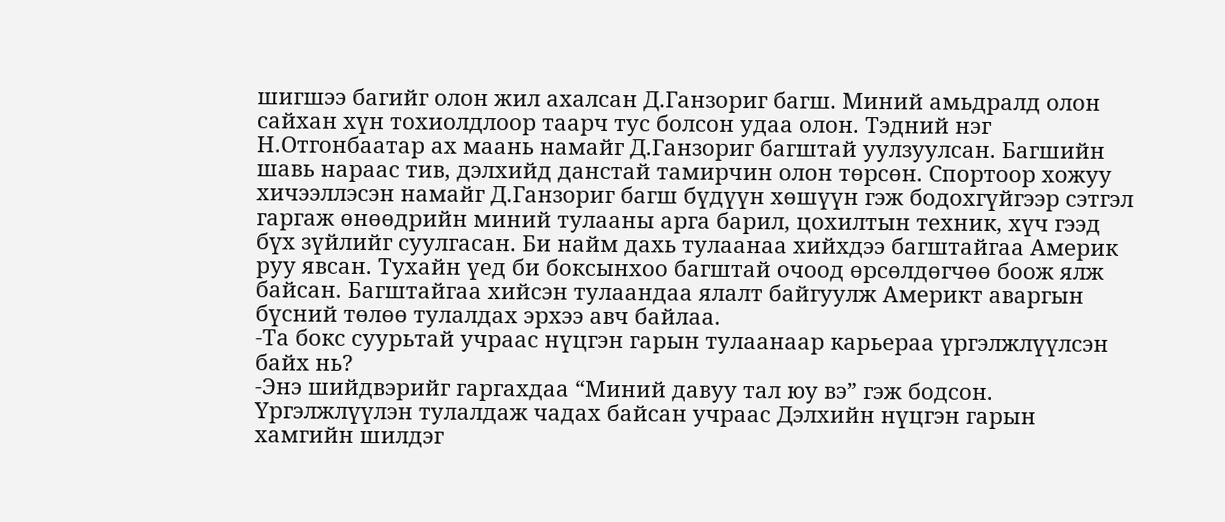шигшээ багийг олон жил ахалсан Д.Ганзориг багш. Миний амьдралд олон сайхан хүн тохиолдлоор таарч тус болсон удаа олон. Тэдний нэг Н.Отгонбаатар ах маань намайг Д.Ганзориг багштай уулзуулсан. Багшийн шавь нараас тив, дэлхийд данстай тамирчин олон төрсөн. Спортоор хожуу хичээллэсэн намайг Д.Ганзориг багш бүдүүн хөшүүн гэж бодохгүйгээр сэтгэл гаргаж өнөөдрийн миний тулааны арга барил, цохилтын техник, хүч гээд бүх зүйлийг суулгасан. Би найм дахь тулаанаа хийхдээ багштайгаа Америк руу явсан. Тухайн үед би боксынхоо багштай очоод өрсөлдөгчөө боож ялж байсан. Багштайгаа хийсэн тулаандаа ялалт байгуулж Америкт аваргын бүсний төлөө тулалдах эрхээ авч байлаа.
-Та бокс суурьтай учраас нүцгэн гарын тулаанаар карьераа үргэлжлүүлсэн байх нь?
-Энэ шийдвэрийг гаргахдаа “Миний давуу тал юу вэ” гэж бодсон. Үргэлжлүүлэн тулалдаж чадах байсан учраас Дэлхийн нүцгэн гарын хамгийн шилдэг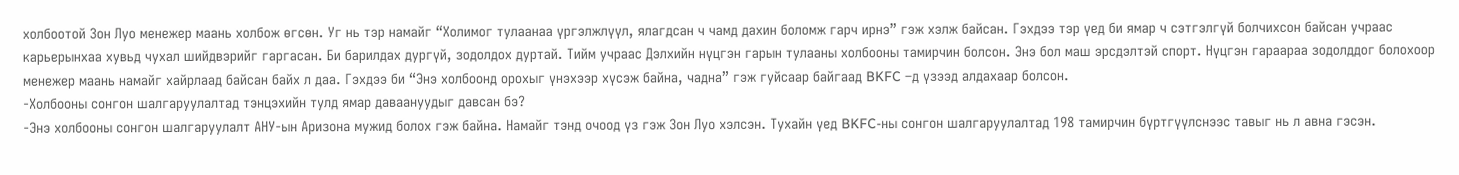холбоотой Зон Луо менежер маань холбож өгсөн. Уг нь тэр намайг “Холимог тулаанаа үргэлжлүүл, ялагдсан ч чамд дахин боломж гарч ирнэ” гэж хэлж байсан. Гэхдээ тэр үед би ямар ч сэтгэлгүй болчихсон байсан учраас карьерынхаа хувьд чухал шийдвэрийг гаргасан. Би барилдах дургүй, зодолдох дуртай. Тийм учраас Дэлхийн нүцгэн гарын тулааны холбооны тамирчин болсон. Энэ бол маш эрсдэлтэй спорт. Нүцгэн гараараа зодолддог болохоор менежер маань намайг хайрлаад байсан байх л даа. Гэхдээ би “Энэ холбоонд орохыг үнэхээр хүсэж байна, чадна” гэж гуйсаар байгаад BKFC –д үзээд алдахаар болсон.
-Холбооны сонгон шалгаруулалтад тэнцэхийн тулд ямар даваануудыг давсан бэ?
-Энэ холбооны сонгон шалгаруулалт АНУ-ын Аризона мужид болох гэж байна. Намайг тэнд очоод үз гэж Зон Луо хэлсэн. Тухайн үед BKFC-ны сонгон шалгаруулалтад 198 тамирчин бүртгүүлснээс тавыг нь л авна гэсэн.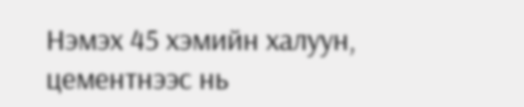Нэмэх 45 хэмийн халуун, цементнээс нь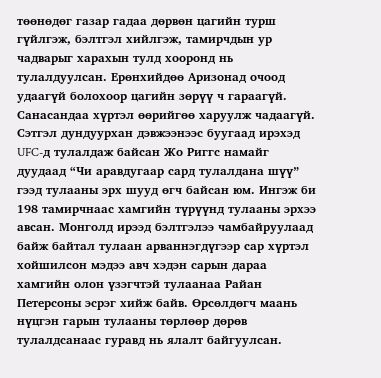төөнөдөг газар гадаа дөрвөн цагийн турш гүйлгэж, бэлтгэл хийлгэж, тамирчдын ур чадварыг харахын тулд хооронд нь тулалдуулсан. Ерөнхийдөө Аризонад очоод удаагүй болохоор цагийн зөрүү ч гараагүй. Санасандаа хүртэл өөрийгөө харуулж чадаагүй. Сэтгэл дундуурхан дэвжээнээс буугаад ирэхэд UFC-д тулалдаж байсан Жо Риггс намайг дуудаад “Чи аравдугаар сард тулалдана шүү” гээд тулааны эрх шууд өгч байсан юм. Ингэж би 198 тамирчнаас хамгийн түрүүнд тулааны эрхээ авсан. Монголд ирээд бэлтгэлээ чамбайруулаад байж байтал тулаан арваннэгдүгээр сар хүртэл хойшилсон мэдээ авч хэдэн сарын дараа хамгийн олон үзэгчтэй тулаанаа Райан Петерсоны эсрэг хийж байв. Өрсөлдөгч маань нүцгэн гарын тулааны төрлөөр дөрөв тулалдсанаас гуравд нь ялалт байгуулсан.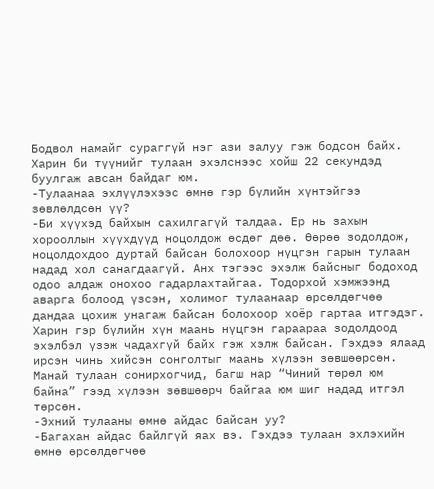Бодвол намайг сураггүй нэг ази залуу гэж бодсон байх. Харин би түүнийг тулаан эхэлснээс хойш 22 секундэд буулгаж авсан байдаг юм.
-Тулаанаа эхлүүлэхээс өмнө гэр бүлийн хүнтэйгээ зөвлөлдсөн үү?
-Би хүүхэд байхын сахилгагүй талдаа. Ер нь захын хорооллын хүүхдүүд ноцолдож өсдөг дөө. Өөрөө зодолдож, ноцолдохдоо дуртай байсан болохоор нүцгэн гарын тулаан надад хол санагдаагүй. Анх тэгээс эхэлж байсныг бодоход одоо алдаж онохоо гадарлахтайгаа. Тодорхой хэмжээнд аварга болоод үзсэн, холимог тулаанаар өрсөлдөгчөө дандаа цохиж унагаж байсан болохоор хоёр гартаа итгэдэг. Харин гэр бүлийн хүн маань нүцгэн гараараа зодолдоод эхэлбэл үзэж чадахгүй байх гэж хэлж байсан. Гэхдээ ялаад ирсэн чинь хийсэн сонголтыг маань хүлээн зөвшөөрсөн. Манай тулаан сонирхогчид, багш нар “Чиний төрөл юм байна” гээд хүлээн зөвшөөрч байгаа юм шиг надад итгэл төрсөн.
-Эхний тулааны өмнө айдас байсан уу?
-Багахан айдас байлгүй яах вэ. Гэхдээ тулаан эхлэхийн өмнө өрсөлдөгчөө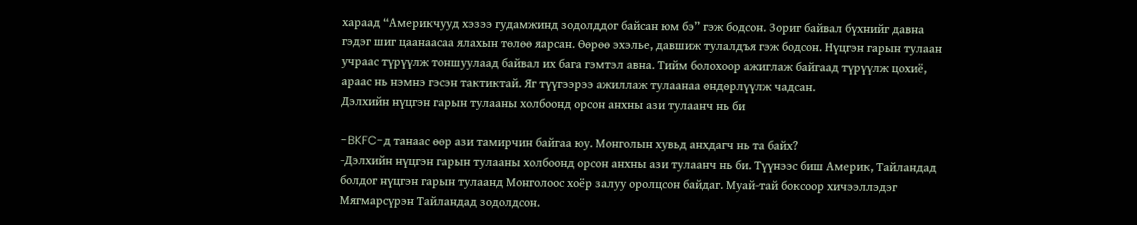хараад “Америкчууд хэзээ гудамжинд зодолддог байсан юм бэ” гэж бодсон. Зориг байвал бүхнийг давна гэдэг шиг цаанаасаа ялахын төлөө яарсан. Өөрөө эхэлье, давшиж тулалдъя гэж бодсон. Нүцгэн гарын тулаан учраас түрүүлж тоншуулаад байвал их бага гэмтэл авна. Тийм болохоор ажиглаж байгаад түрүүлж цохиё, араас нь нэмнэ гэсэн тактиктай. Яг түүгээрээ ажиллаж тулаанаа өндөрлүүлж чадсан.
Дэлхийн нүцгэн гарын тулааны холбоонд орсон анхны ази тулаанч нь би

-BKFC-д танаас өөр ази тамирчин байгаа юу. Монголын хувьд анхдагч нь та байх?
-Дэлхийн нүцгэн гарын тулааны холбоонд орсон анхны ази тулаанч нь би. Түүнээс биш Америк, Тайландад болдог нүцгэн гарын тулаанд Монголоос хоёр залуу оролцсон байдаг. Муай-тай боксоор хичээллэдэг Мягмарсүрэн Тайландад зодолдсон.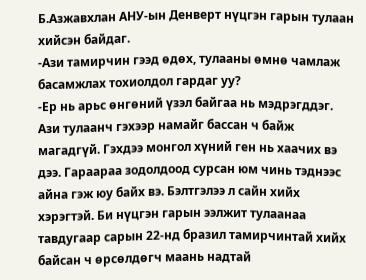Б.Азжавхлан АНУ-ын Денверт нүцгэн гарын тулаан хийсэн байдаг.
-Ази тамирчин гээд өдөх, тулааны өмнө чамлаж басамжлах тохиолдол гардаг уу?
-Ер нь арьс өнгөний үзэл байгаа нь мэдрэгддэг. Ази тулаанч гэхээр намайг бассан ч байж магадгүй. Гэхдээ монгол хүний ген нь хаачих вэ дээ. Гараараа зодолдоод сурсан юм чинь тэднээс айна гэж юу байх вэ. Бэлтгэлээ л сайн хийх хэрэгтэй. Би нүцгэн гарын ээлжит тулаанаа тавдугаар сарын 22-нд бразил тамирчинтай хийх байсан ч өрсөлдөгч маань надтай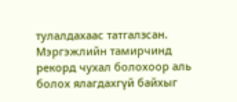тулалдахаас татгалзсан. Мэргэжлийн тамирчинд рекорд чухал болохоор аль болох ялагдахгүй байхыг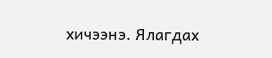хичээнэ. Ялагдах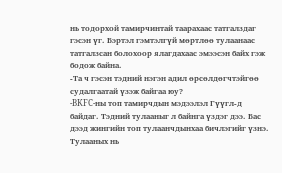нь тодорхой тамирчинтай таарахаас татгалздаг гэсэн үг. Бэртэл гэмтэлгүй мөртлөө тулаанаас татгалзсан болохоор ялагдахаас эмээсэн байх гэж бодож байна.
-Та ч гэсэн тэдний нэгэн адил өрсөлдөгчтэйгөө судалгаатай үзэж байгаа юу?
-BKFC-ны топ тамирчдын мэдээлэл Гүүгл-д байдаг. Тэдний тулааныг л байнга үздэг дээ. Бас дээд жингийн топ тулаанчдынхаа бичлэгийг үзнэ. Тулааных нь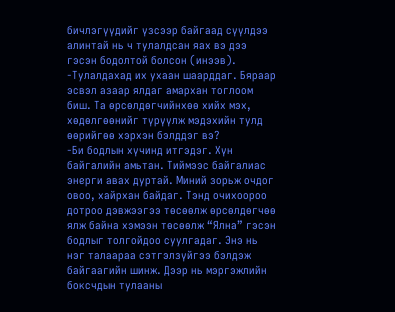бичлэгүүдийг үзсээр байгаад сүүлдээ алинтай нь ч тулалдсан яах вэ дээ гэсэн бодолтой болсон (инээв).
-Тулалдахад их ухаан шаарддаг. Бяраар эсвэл азаар ялдаг амархан тоглоом биш. Та өрсөлдөгчийнхөө хийх мэх, хөдөлгөөнийг түрүүлж мэдэхийн тулд өөрийгөө хэрхэн бэлддэг вэ?
-Би бодлын хүчинд итгэдэг. Хүн байгалийн амьтан. Тиймээс байгалиас энерги авах дуртай. Миний зорьж очдог овоо, хайрхан байдаг. Тэнд очихоороо дотроо дэвжээгээ төсөөлж өрсөлдөгчөө ялж байна хэмээн төсөөлж “Ялна” гэсэн бодлыг толгойдоо суулгадаг. Энэ нь нэг талаараа сэтгэлзүйгээ бэлдэж байгаагийн шинж. Дээр нь мэргэжлийн боксчдын тулааны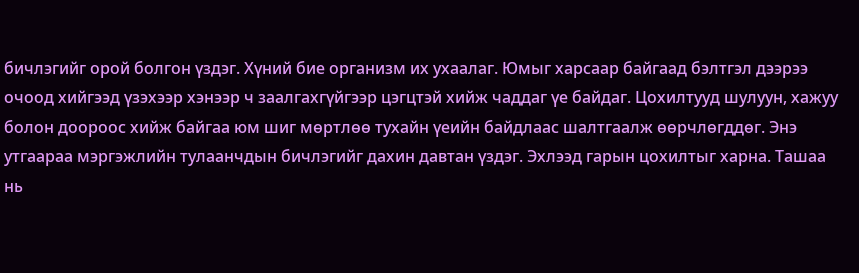бичлэгийг орой болгон үздэг. Хүний бие организм их ухаалаг. Юмыг харсаар байгаад бэлтгэл дээрээ очоод хийгээд үзэхээр хэнээр ч заалгахгүйгээр цэгцтэй хийж чаддаг үе байдаг. Цохилтууд шулуун, хажуу болон доороос хийж байгаа юм шиг мөртлөө тухайн үеийн байдлаас шалтгаалж өөрчлөгддөг. Энэ утгаараа мэргэжлийн тулаанчдын бичлэгийг дахин давтан үздэг. Эхлээд гарын цохилтыг харна. Ташаа нь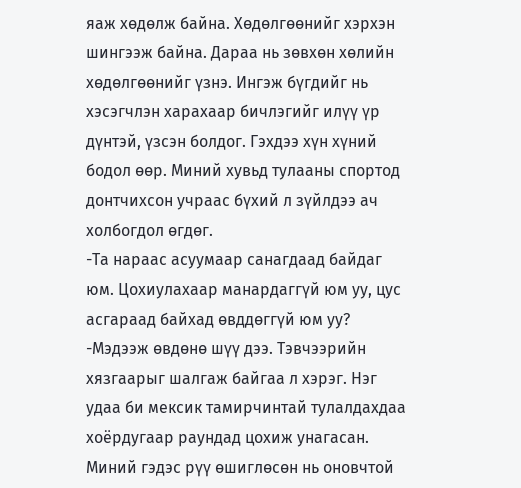яаж хөдөлж байна. Хөдөлгөөнийг хэрхэн шингээж байна. Дараа нь зөвхөн хөлийн хөдөлгөөнийг үзнэ. Ингэж бүгдийг нь хэсэгчлэн харахаар бичлэгийг илүү үр дүнтэй, үзсэн болдог. Гэхдээ хүн хүний бодол өөр. Миний хувьд тулааны спортод донтчихсон учраас бүхий л зүйлдээ ач холбогдол өгдөг.
-Та нараас асуумаар санагдаад байдаг юм. Цохиулахаар манардаггүй юм уу, цус асгараад байхад өвддөггүй юм уу?
-Мэдээж өвдөнө шүү дээ. Тэвчээрийн хязгаарыг шалгаж байгаа л хэрэг. Нэг удаа би мексик тамирчинтай тулалдахдаа хоёрдугаар раундад цохиж унагасан. Миний гэдэс рүү өшиглөсөн нь оновчтой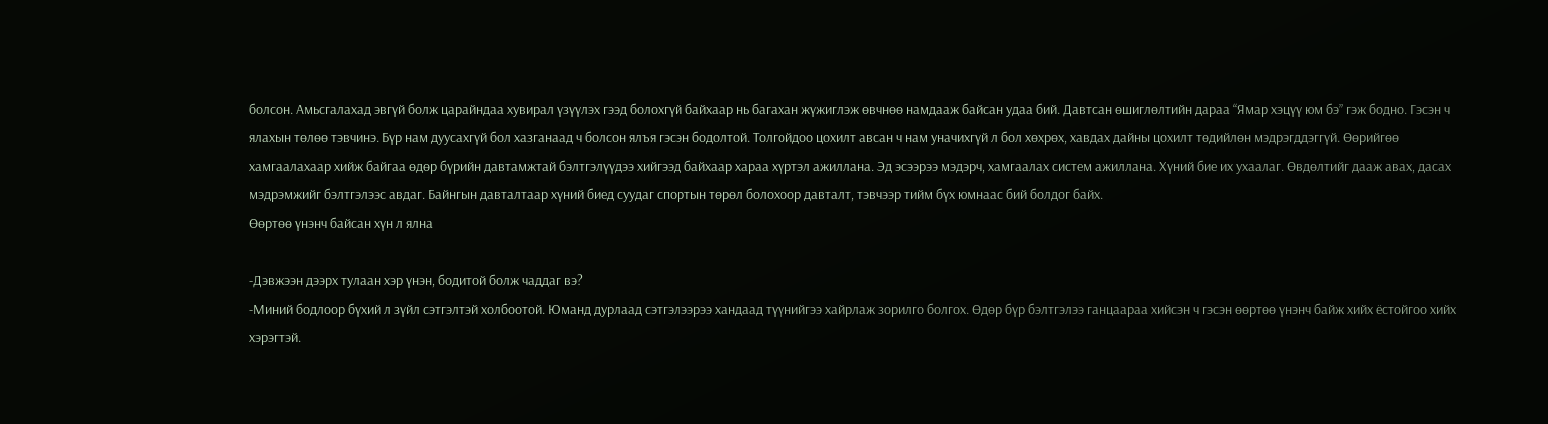болсон. Амьсгалахад эвгүй болж царайндаа хувирал үзүүлэх гээд болохгүй байхаар нь багахан жүжиглэж өвчнөө намдааж байсан удаа бий. Давтсан өшиглөлтийн дараа “Ямар хэцүү юм бэ” гэж бодно. Гэсэн ч ялахын төлөө тэвчинэ. Бүр нам дуусахгүй бол хазганаад ч болсон ялъя гэсэн бодолтой. Толгойдоо цохилт авсан ч нам уначихгүй л бол хөхрөх, хавдах дайны цохилт төдийлөн мэдрэгддэггүй. Өөрийгөө хамгаалахаар хийж байгаа өдөр бүрийн давтамжтай бэлтгэлүүдээ хийгээд байхаар хараа хүртэл ажиллана. Эд эсээрээ мэдэрч, хамгаалах систем ажиллана. Хүний бие их ухаалаг. Өвдөлтийг дааж авах, дасах мэдрэмжийг бэлтгэлээс авдаг. Байнгын давталтаар хүний биед суудаг спортын төрөл болохоор давталт, тэвчээр тийм бүх юмнаас бий болдог байх.
Өөртөө үнэнч байсан хүн л ялна

-Дэвжээн дээрх тулаан хэр үнэн, бодитой болж чаддаг вэ?
-Миний бодлоор бүхий л зүйл сэтгэлтэй холбоотой. Юманд дурлаад сэтгэлээрээ хандаад түүнийгээ хайрлаж зорилго болгох. Өдөр бүр бэлтгэлээ ганцаараа хийсэн ч гэсэн өөртөө үнэнч байж хийх ёстойгоо хийх хэрэгтэй.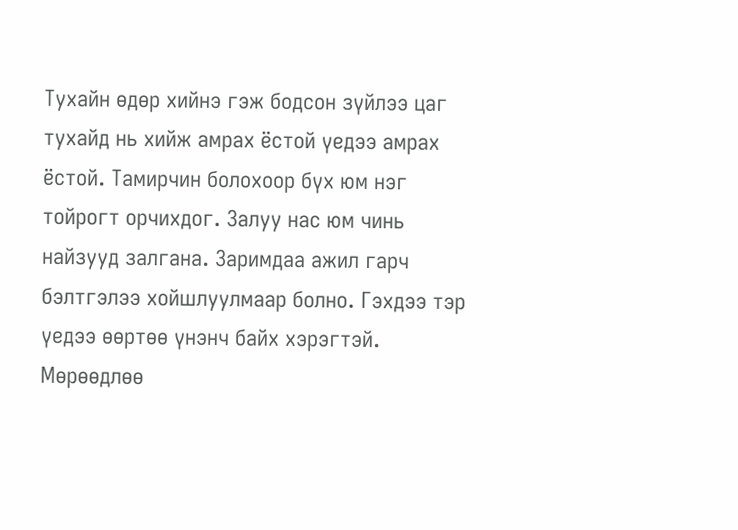Тухайн өдөр хийнэ гэж бодсон зүйлээ цаг тухайд нь хийж амрах ёстой үедээ амрах ёстой. Тамирчин болохоор бүх юм нэг тойрогт орчихдог. Залуу нас юм чинь найзууд залгана. Заримдаа ажил гарч бэлтгэлээ хойшлуулмаар болно. Гэхдээ тэр үедээ өөртөө үнэнч байх хэрэгтэй. Мөрөөдлөө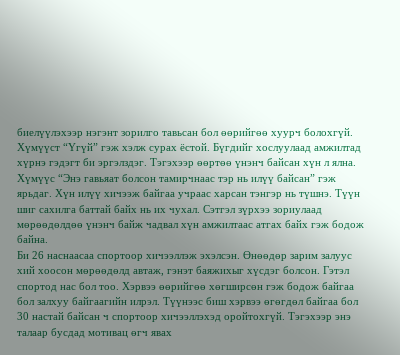биелүүлэхээр нэгэнт зорилго тавьсан бол өөрийгөө хуурч болохгүй. Хүмүүст “Үгүй” гэж хэлж сурах ёстой. Бүгдийг хослуулаад амжилтад хүрнэ гэдэгт би эргэлздэг. Тэгэхээр өөртөө үнэнч байсан хүн л ялна. Хүмүүс “Энэ гавьяат болсон тамирчнаас тэр нь илүү байсан” гэж ярьдаг. Хүн илүү хичээж байгаа учраас харсан тэнгэр нь түшнэ. Түүн шиг сахилга баттай байх нь их чухал. Сэтгэл зүрхээ зориулаад мөрөөдөлдөө үнэнч байж чадвал хүн амжилтаас атгах байх гэж бодож байна.
Би 26 наснаасаа спортоор хичээллэж эхэлсэн. Өнөөдөр зарим залуус хий хоосон мөрөөдөлд автаж, гэнэт баяжихыг хүсдэг болсон. Гэтэл спортод нас бол тоо. Хэрвээ өөрийгөө хөгширсөн гэж бодож байгаа бол залхуу байгаагийн илрэл. Түүнээс биш хэрвээ өгөгдөл байгаа бол 30 настай байсан ч спортоор хичээллэхэд оройтохгүй. Тэгэхээр энэ талаар бусдад мотивац өгч явах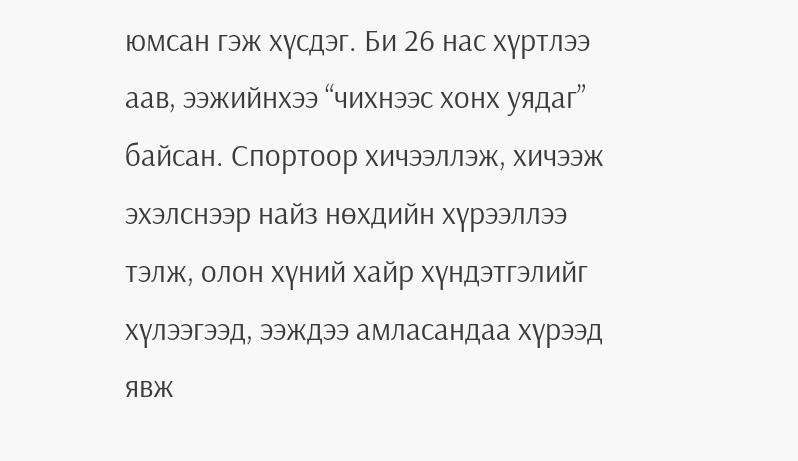юмсан гэж хүсдэг. Би 26 нас хүртлээ аав, ээжийнхээ “чихнээс хонх уядаг” байсан. Спортоор хичээллэж, хичээж эхэлснээр найз нөхдийн хүрээллээ тэлж, олон хүний хайр хүндэтгэлийг хүлээгээд, ээждээ амласандаа хүрээд явж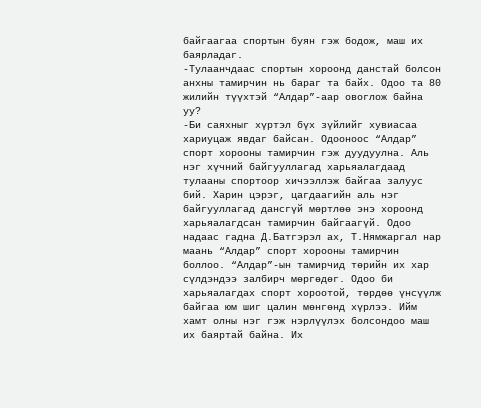байгаагаа спортын буян гэж бодож, маш их баярладаг.
-Тулаанчдаас спортын хороонд данстай болсон анхны тамирчин нь бараг та байх. Одоо та 80 жилийн түүхтэй “Алдар”-аар овоглож байна уу?
-Би саяхныг хүртэл бүх зүйлийг хувиасаа хариуцаж явдаг байсан. Одооноос “Алдар” спорт хорооны тамирчин гэж дуудуулна. Аль нэг хүчний байгууллагад харьяалагдаад тулааны спортоор хичээллэж байгаа залуус бий. Харин цэрэг, цагдаагийн аль нэг байгууллагад дансгүй мөртлөө энэ хороонд харьяалагдсан тамирчин байгаагүй. Одоо надаас гадна Д.Батгэрэл ах, Т.Нямжаргал нар маань “Алдар” спорт хорооны тамирчин боллоо. “Алдар”-ын тамирчид төрийн их хар сүлдэндээ залбирч мөргөдөг. Одоо би харьяалагдах спорт хороотой, төрдөө үнсүүлж байгаа юм шиг цалин мөнгөнд хүрлээ. Ийм хамт олны нэг гэж нэрлүүлэх болсондоо маш их баяртай байна. Их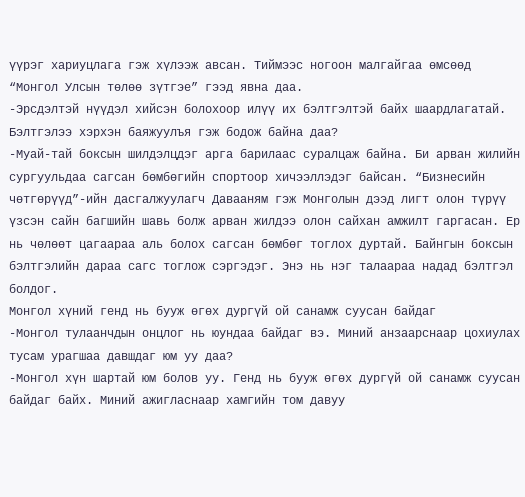үүрэг хариуцлага гэж хүлээж авсан. Тиймээс ногоон малгайгаа өмсөөд “Монгол Улсын төлөө зүтгэе” гээд явна даа.
-Эрсдэлтэй нүүдэл хийсэн болохоор илүү их бэлтгэлтэй байх шаардлагатай. Бэлтгэлээ хэрхэн баяжуулъя гэж бодож байна даа?
-Муай-тай боксын шилдэлцдэг арга барилаас суралцаж байна. Би арван жилийн сургуульдаа сагсан бөмбөгийн спортоор хичээллэдэг байсан. “Бизнесийн чөтгөрүүд”-ийн дасгалжуулагч Давааням гэж Монголын дээд лигт олон түрүү үзсэн сайн багшийн шавь болж арван жилдээ олон сайхан амжилт гаргасан. Ер нь чөлөөт цагаараа аль болох сагсан бөмбөг тоглох дуртай. Байнгын боксын бэлтгэлийн дараа сагс тоглож сэргэдэг. Энэ нь нэг талаараа надад бэлтгэл болдог.
Монгол хүний генд нь бууж өгөх дургүй ой санамж суусан байдаг
-Монгол тулаанчдын онцлог нь юундаа байдаг вэ. Миний анзаарснаар цохиулах тусам урагшаа давшдаг юм уу даа?
-Монгол хүн шартай юм болов уу. Генд нь бууж өгөх дургүй ой санамж суусан байдаг байх. Миний ажигласнаар хамгийн том давуу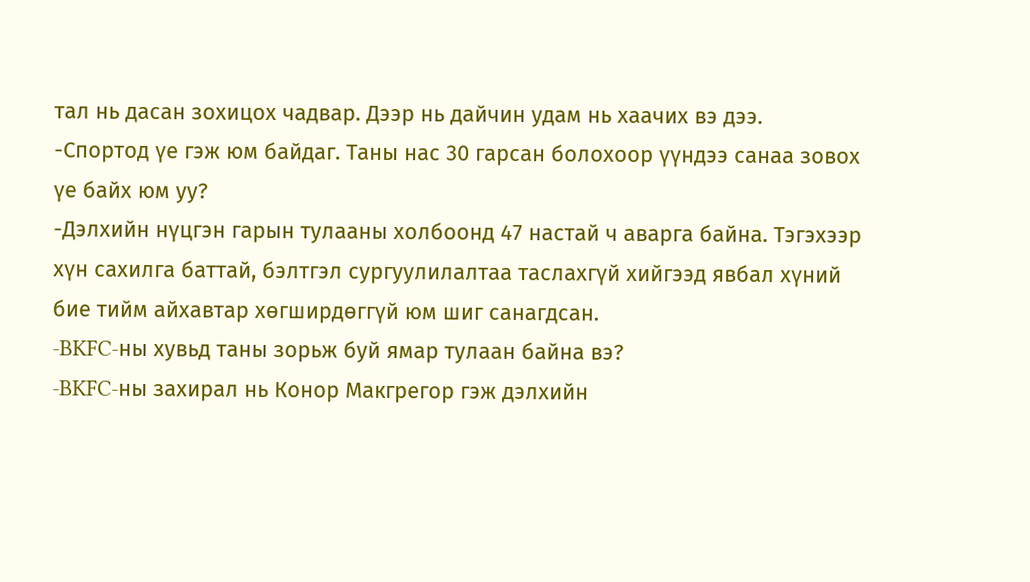тал нь дасан зохицох чадвар. Дээр нь дайчин удам нь хаачих вэ дээ.
-Спортод үе гэж юм байдаг. Таны нас 30 гарсан болохоор үүндээ санаа зовох үе байх юм уу?
-Дэлхийн нүцгэн гарын тулааны холбоонд 47 настай ч аварга байна. Тэгэхээр хүн сахилга баттай, бэлтгэл сургуулилалтаа таслахгүй хийгээд явбал хүний бие тийм айхавтар хөгширдөггүй юм шиг санагдсан.
-BKFC-ны хувьд таны зорьж буй ямар тулаан байна вэ?
-BKFC-ны захирал нь Конор Макгрегор гэж дэлхийн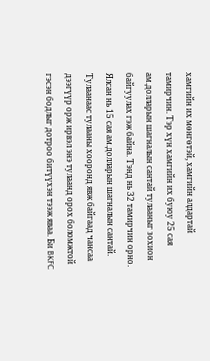хамгийн их мөнгөтэй, хамгийн алдартай тамирчин. Тэр хүн хамгийн их буюу 25 сая ам.долларын шагналын сантай тулааныг зохион байгуулах гэж байна. Тэнд нь 32 тамирчин орно. Ялсан нь 15 сая ам.долларын шагналын сантай. Тулаанаас тулааны хооронд явж байгаад чансаа дээгүүр орж ирвэл энэ тулаанд орох боломжтой гэсэн бодлыг дотроо битүүхэн тээж яваа. Би BKFC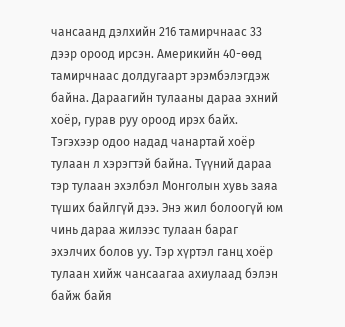чансаанд дэлхийн 216 тамирчнаас 33 дээр ороод ирсэн. Америкийн 40-өөд тамирчнаас долдугаарт эрэмбэлэгдэж байна. Дараагийн тулааны дараа эхний хоёр, гурав руу ороод ирэх байх. Тэгэхээр одоо надад чанартай хоёр тулаан л хэрэгтэй байна. Түүний дараа тэр тулаан эхэлбэл Монголын хувь заяа түших байлгүй дээ. Энэ жил болоогүй юм чинь дараа жилээс тулаан бараг эхэлчих болов уу. Тэр хүртэл ганц хоёр тулаан хийж чансаагаа ахиулаад бэлэн байж байя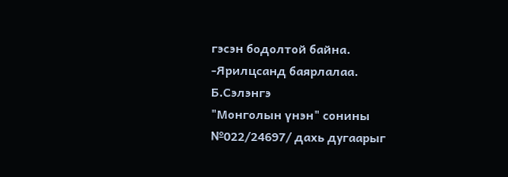гэсэн бодолтой байна.
-Ярилцсанд баярлалаа.
Б.Сэлэнгэ
"Монголын үнэн" сонины №022/24697/ дахь дугаарыг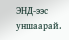ЭНД-ээс уншаарай.